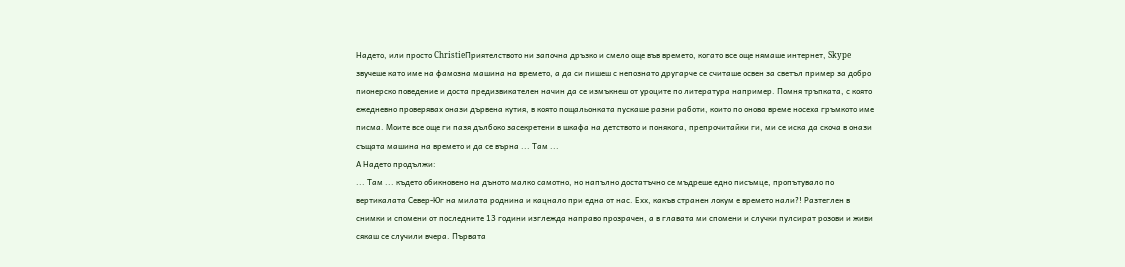Надето, или просто ChristieПриятелството ни започна дръзко и смело още във времето, когато все още нямаше интернет, Skype звучеше като име на фамозна машина на времето, а да си пишеш с непознато другарче се считаше освен за светъл пример за добро пионерско поведение и доста предизвикателен начин да се измъкнеш от уроците по литература например. Помня тръпката, с която ежедневно проверявах онази дървена кутия, в която пощальонката пускаше разни работи, които по онова време носеха гръмкото име писма. Моите все още ги пазя дълбоко засекретени в шкафа на детството и понякога, препрочитайки ги, ми се иска да скоча в онази същата машина на времето и да се върна ... Там ...
А Надето продължи:
... Там ... където обикновено на дъното малко самотно, но напълно достатъчно се мъдреше едно писъмце, пропътувало по вертикалата Север-Юг на милата роднина и кацнало при една от нас. Ехх, какъв странен локум е времето нали?! Разтеглен в снимки и спомени от последните 13 години изглежда направо прозрачен, а в главата ми спомени и случки пулсират розови и живи сякаш се случили вчера. Първата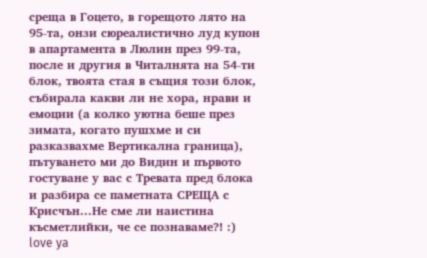среща в Гоцето, в горещото лято на 95-та, онзи сюреалистично луд купон в апартамента в Люлин през 99-та, после и другия в Читалнята на 54-ти блок, твоята стая в същия този блок, събирала какви ли не хора, нрави и емоции (а колко уютна беше през зимата, когато пушхме и си разказвахме Вертикална граница), пътуването ми до Видин и първото гостуване у вас с Тревата пред блока и разбира се паметната СРЕЩА с Крисчън...Не сме ли наистина късметлийки, че се познаваме?! :) love ya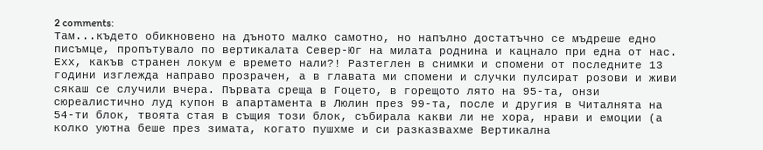2 comments:
Там...където обикновено на дъното малко самотно, но напълно достатъчно се мъдреше едно писъмце, пропътувало по вертикалата Север-Юг на милата роднина и кацнало при една от нас. Ехх, какъв странен локум е времето нали?! Разтеглен в снимки и спомени от последните 13 години изглежда направо прозрачен, а в главата ми спомени и случки пулсират розови и живи сякаш се случили вчера. Първата среща в Гоцето, в горещото лято на 95-та, онзи сюреалистично луд купон в апартамента в Люлин през 99-та, после и другия в Читалнята на 54-ти блок, твоята стая в същия този блок, събирала какви ли не хора, нрави и емоции (а колко уютна беше през зимата, когато пушхме и си разказвахме Вертикална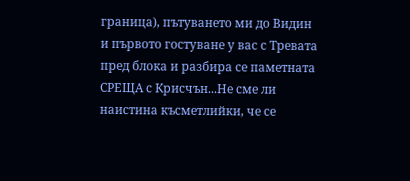граница), пътуването ми до Видин и първото гостуване у вас с Тревата пред блока и разбира се паметната СРЕЩА с Крисчън...Не сме ли наистина късметлийки, че се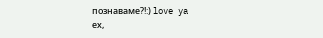познаваме?!:) love ya
ех,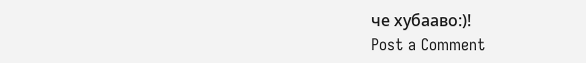че хубааво:)!
Post a Comment